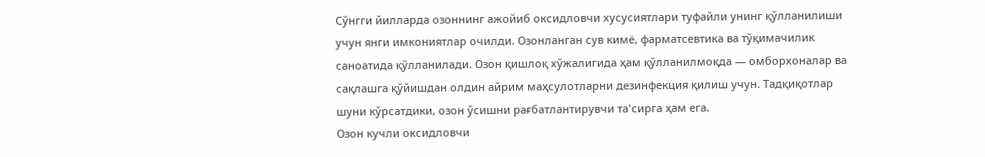Сўнгги йилларда озоннинг ажойиб оксидловчи хусусиятлари туфайли унинг қўлланилиши учун янги имкониятлар очилди. Озонланган сув кимё, фарматсевтика ва тўқимачилик саноатида қўлланилади. Озон қишлоқ хўжалигида ҳам қўлланилмоқда — омборхоналар ва сақлашга қўйишдан олдин айрим маҳсулотларни дезинфекция қилиш учун. Тадқиқотлар шуни кўрсатдики, озон ўсишни рағбатлантирувчи та'сирга ҳам ега.
Озон кучли оксидловчи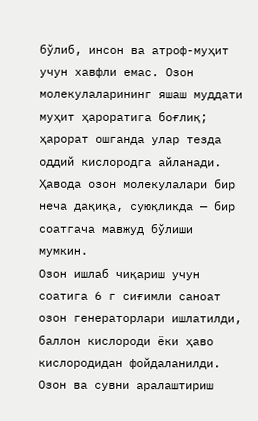бўлиб, инсон ва атроф-муҳит учун хавфли емас. Озон молекулаларининг яшаш муддати муҳит ҳароратига боғлиқ; ҳарорат ошганда улар тезда оддий кислородга айланади. Ҳавода озон молекулалари бир неча дақиқа, суюқликда — бир соатгача мавжуд бўлиши мумкин.
Озон ишлаб чиқариш учун соатига 6 г сиғимли саноат озон генераторлари ишлатилди, баллон кислороди ёки ҳаво кислородидан фойдаланилди. Озон ва сувни аралаштириш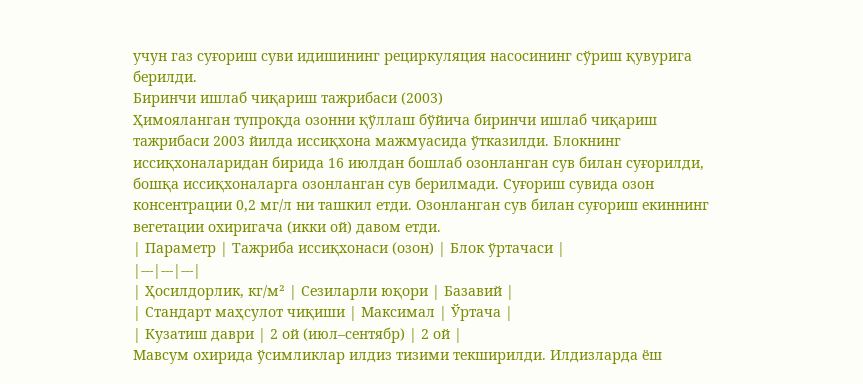учун газ суғориш суви идишининг рециркуляция насосининг сўриш қувурига берилди.
Биринчи ишлаб чиқариш тажрибаси (2003)
Ҳимояланган тупроқда озонни қўллаш бўйича биринчи ишлаб чиқариш тажрибаси 2003 йилда иссиқхона мажмуасида ўтказилди. Блокнинг иссиқхоналаридан бирида 16 июлдан бошлаб озонланган сув билан суғорилди, бошқа иссиқхоналарга озонланган сув берилмади. Суғориш сувида озон консентрации 0,2 мг/л ни ташкил етди. Озонланган сув билан суғориш екиннинг вегетации охиригача (икки ой) давом етди.
| Параметр | Тажриба иссиқхонаси (озон) | Блок ўртачаси |
|---|---|---|
| Ҳосилдорлик, кг/м² | Сезиларли юқори | Базавий |
| Стандарт маҳсулот чиқиши | Максимал | Ўртача |
| Кузатиш даври | 2 ой (июл–сентябр) | 2 ой |
Мавсум охирида ўсимликлар илдиз тизими текширилди. Илдизларда ёш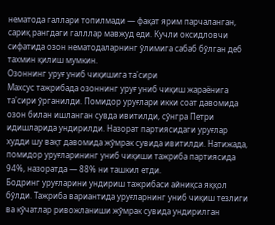нематода галлари топилмади — фақат ярим парчаланган, сариқ рангдаги галллар мавжуд еди. Кучли оксидловчи сифатида озон нематодаларнинг ўлимига сабаб бўлган деб тахмин қилиш мумкин.
Озоннинг уруғ униб чиқишига та'сири
Махсус тажрибада озоннинг уруғ униб чиқиш жараёнига та'сири ўрганилди. Помидор уруғлари икки соат давомида озон билан ишланган сувда ивитилди, сўнгра Петри идишларида ундирилди. Назорат партиясидаги уруғлар худди шу вақт давомида жўмрак сувида ивитилди. Натижада, помидор уруғларининг униб чиқиши тажриба партиясида 94%, назоратда — 88% ни ташкил етди.
Бодринг уруғларини ундириш тажрибаси айниқса яққол бўлди. Тажриба вариантида уруғларнинг униб чиқиш тезлиги ва кўчатлар ривожланиши жўмрак сувида ундирилган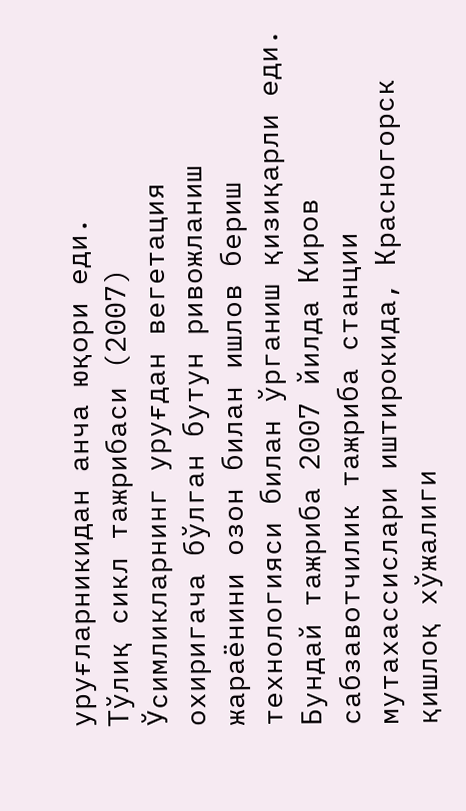уруғларникидан анча юқори еди.
Тўлиқ сикл тажрибаси (2007)
Ўсимликларнинг уруғдан вегетация охиригача бўлган бутун ривожланиш жараёнини озон билан ишлов бериш технологияси билан ўрганиш қизиқарли еди. Бундай тажриба 2007 йилда Киров сабзавотчилик тажриба станции мутахассислари иштирокида, Красногорск қишлоқ хўжалиги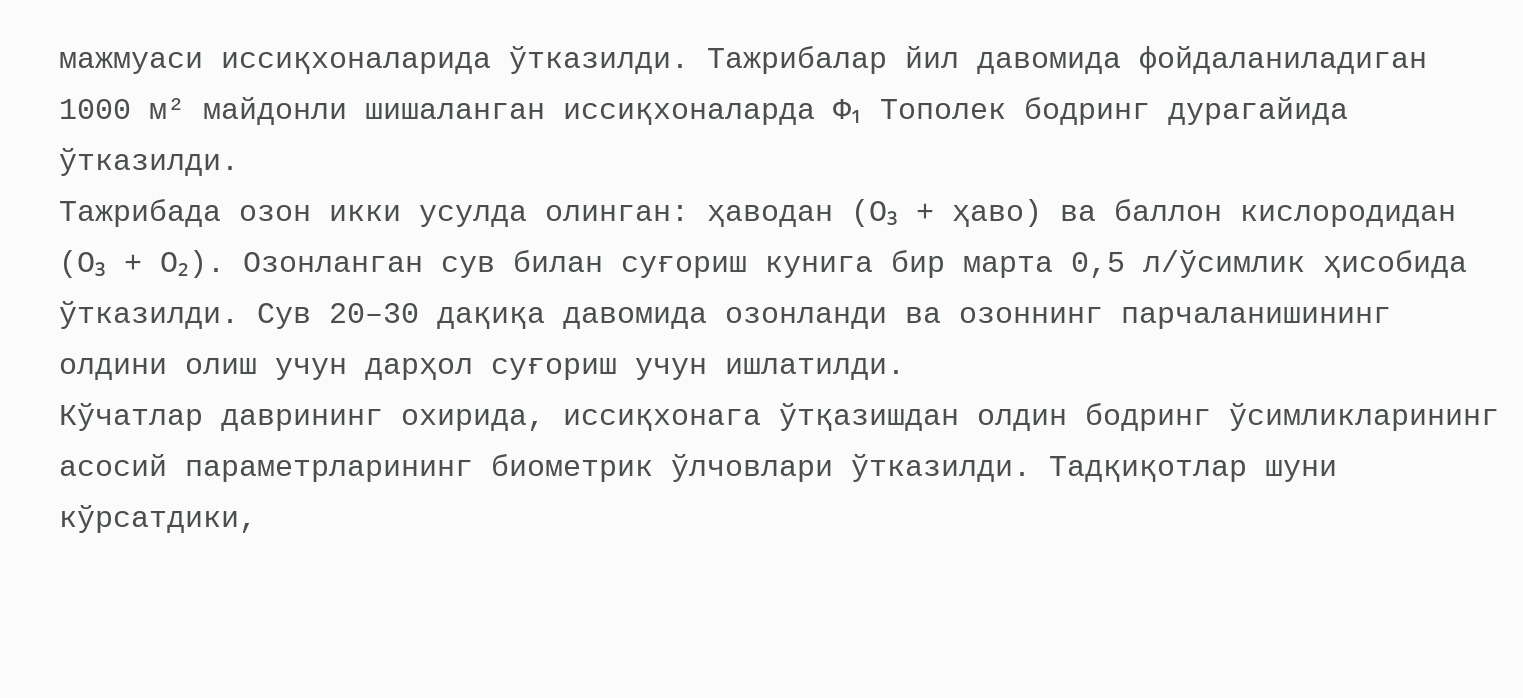мажмуаси иссиқхоналарида ўтказилди. Тажрибалар йил давомида фойдаланиладиган 1000 м² майдонли шишаланган иссиқхоналарда Ф₁ Тополек бодринг дурагайида ўтказилди.
Тажрибада озон икки усулда олинган: ҳаводан (О₃ + ҳаво) ва баллон кислородидан (О₃ + О₂). Озонланган сув билан суғориш кунига бир марта 0,5 л/ўсимлик ҳисобида ўтказилди. Сув 20–30 дақиқа давомида озонланди ва озоннинг парчаланишининг олдини олиш учун дарҳол суғориш учун ишлатилди.
Кўчатлар даврининг охирида, иссиқхонага ўтқазишдан олдин бодринг ўсимликларининг асосий параметрларининг биометрик ўлчовлари ўтказилди. Тадқиқотлар шуни кўрсатдики,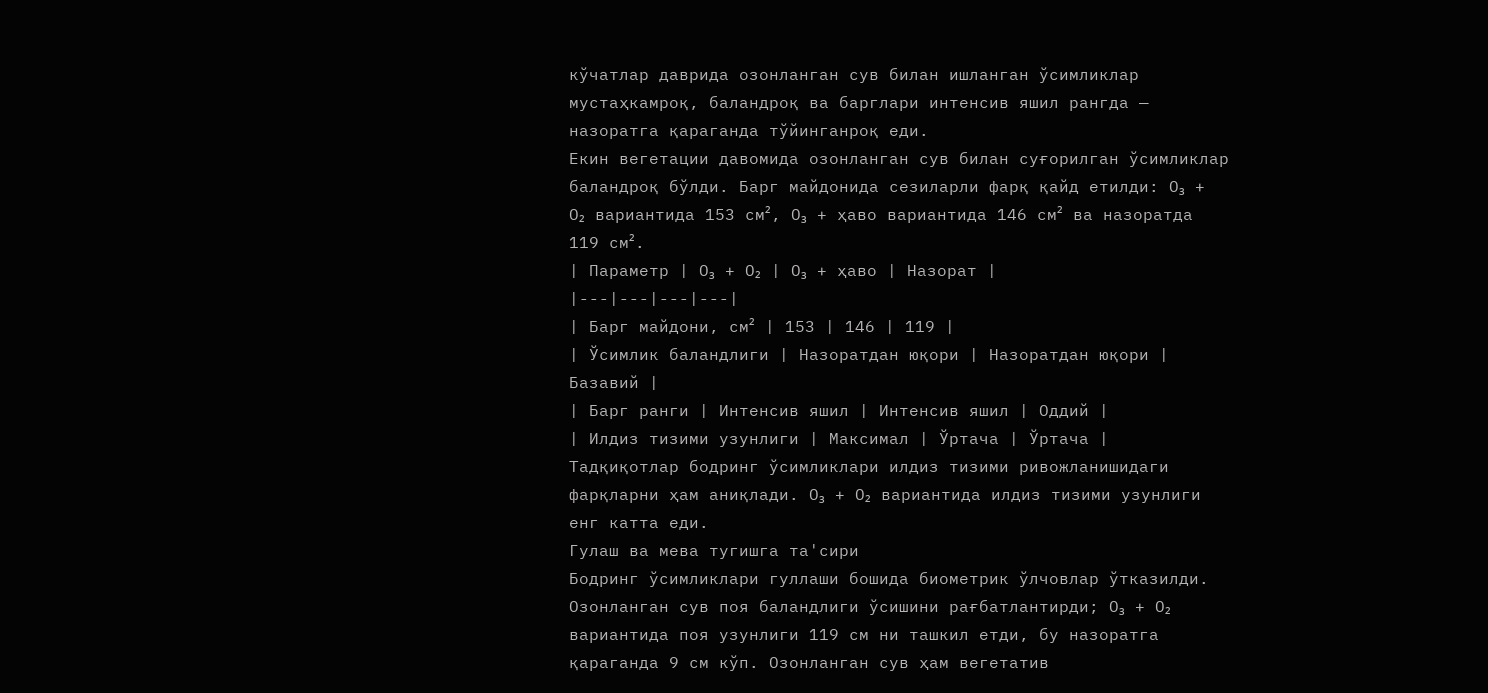кўчатлар даврида озонланган сув билан ишланган ўсимликлар мустаҳкамроқ, баландроқ ва барглари интенсив яшил рангда — назоратга қараганда тўйинганроқ еди.
Екин вегетации давомида озонланган сув билан суғорилган ўсимликлар баландроқ бўлди. Барг майдонида сезиларли фарқ қайд етилди: О₃ + О₂ вариантида 153 см², О₃ + ҳаво вариантида 146 см² ва назоратда 119 см².
| Параметр | О₃ + О₂ | О₃ + ҳаво | Назорат |
|---|---|---|---|
| Барг майдони, см² | 153 | 146 | 119 |
| Ўсимлик баландлиги | Назоратдан юқори | Назоратдан юқори | Базавий |
| Барг ранги | Интенсив яшил | Интенсив яшил | Оддий |
| Илдиз тизими узунлиги | Максимал | Ўртача | Ўртача |
Тадқиқотлар бодринг ўсимликлари илдиз тизими ривожланишидаги фарқларни ҳам аниқлади. О₃ + О₂ вариантида илдиз тизими узунлиги енг катта еди.
Гулаш ва мева тугишга та'сири
Бодринг ўсимликлари гуллаши бошида биометрик ўлчовлар ўтказилди. Озонланган сув поя баландлиги ўсишини рағбатлантирди; О₃ + О₂ вариантида поя узунлиги 119 см ни ташкил етди, бу назоратга қараганда 9 см кўп. Озонланган сув ҳам вегетатив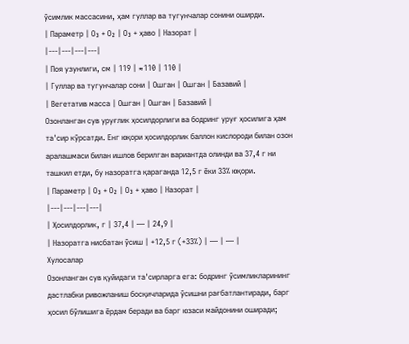ўсимлик массасини, ҳам гуллар ва тугунчалар сонини оширди.
| Параметр | О₃ + О₂ | О₃ + ҳаво | Назорат |
|---|---|---|---|
| Поя узунлиги, см | 119 | ≈110 | 110 |
| Гуллар ва тугунчалар сони | Ошган | Ошган | Базавий |
| Вегетатив масса | Ошган | Ошган | Базавий |
Озонланган сув уруғлик ҳосилдорлиги ва бодринг уруғ ҳосилига ҳам та'сир кўрсатди. Енг юқори ҳосилдорлик баллон кислороди билан озон аралашмаси билан ишлов берилган вариантда олинди ва 37,4 г ни ташкил етди, бу назоратга қараганда 12,5 г ёки 33% юқори.
| Параметр | О₃ + О₂ | О₃ + ҳаво | Назорат |
|---|---|---|---|
| Ҳосилдорлик, г | 37,4 | — | 24,9 |
| Назоратга нисбатан ўсиш | +12,5 г (+33%) | — | — |
Хулосалар
Озонланган сув қуйидаги та'сирларга ега: бодринг ўсимликларининг дастлабки ривожланиш босқичларида ўсишни рағбатлантиради, барг ҳосил бўлишига ёрдам беради ва барг юзаси майдонини оширади;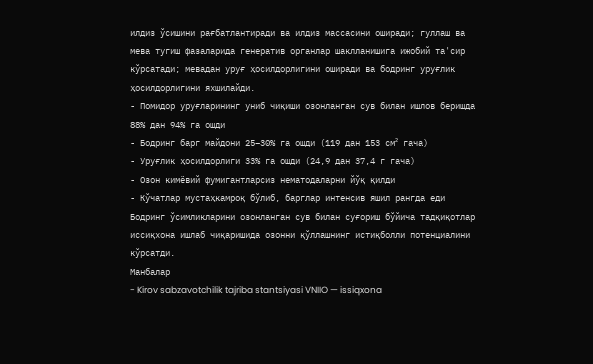илдиз ўсишини рағбатлантиради ва илдиз массасини оширади; гуллаш ва мева тугиш фазаларида генератив органлар шаклланишига ижобий та'сир кўрсатади; мевадан уруғ ҳосилдорлигини оширади ва бодринг уруғлик ҳосилдорлигини яхшилайди.
- Помидор уруғларининг униб чиқиши озонланган сув билан ишлов беришда 88% дан 94% га ошди
- Бодринг барг майдони 25–30% га ошди (119 дан 153 см² гача)
- Уруғлик ҳосилдорлиги 33% га ошди (24,9 дан 37,4 г гача)
- Озон кимёвий фумигантларсиз нематодаларни йўқ қилди
- Кўчатлар мустаҳкамроқ бўлиб, барглар интенсив яшил рангда еди
Бодринг ўсимликларини озонланган сув билан суғориш бўйича тадқиқотлар иссиқхона ишлаб чиқаришида озонни қўллашнинг истиқболли потенциалини кўрсатди.
Манбалар
- Kirov sabzavotchilik tajriba stantsiyasi VNIIO — issiqxona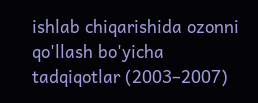ishlab chiqarishida ozonni qo'llash bo'yicha tadqiqotlar (2003–2007)